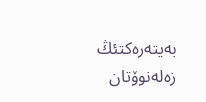بەيتەرەكتئڭ زەلەنوۆتان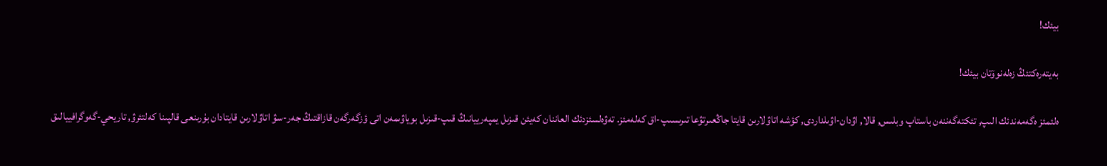بيئك!

بەيتەرەكتئڭ زەلەنوۆتان بيئك!

ەلئمئز ەگەمەندئك الىپ, تئكتەگەننەن باستاپ وبلىس, قالا, اۋدان-اۋىلداردى, كؤشە اتاۋلارىن قايتا جاڭعىرتۋعا تىرىسىپ-اق كەلەمئز. تەۋەلسئزدئك العاننان كەيئن قىزىل يمپەرييانىڭ قىپ-قىزىل بوياۋىمەن اتى ؤزگەرگەن قازاقتىڭ جەر-سۋ اتاۋلارىن قايتادان بۇرىنعى قالپىنا كەلتئرۋ, تاريحي-گەوگرافييالىق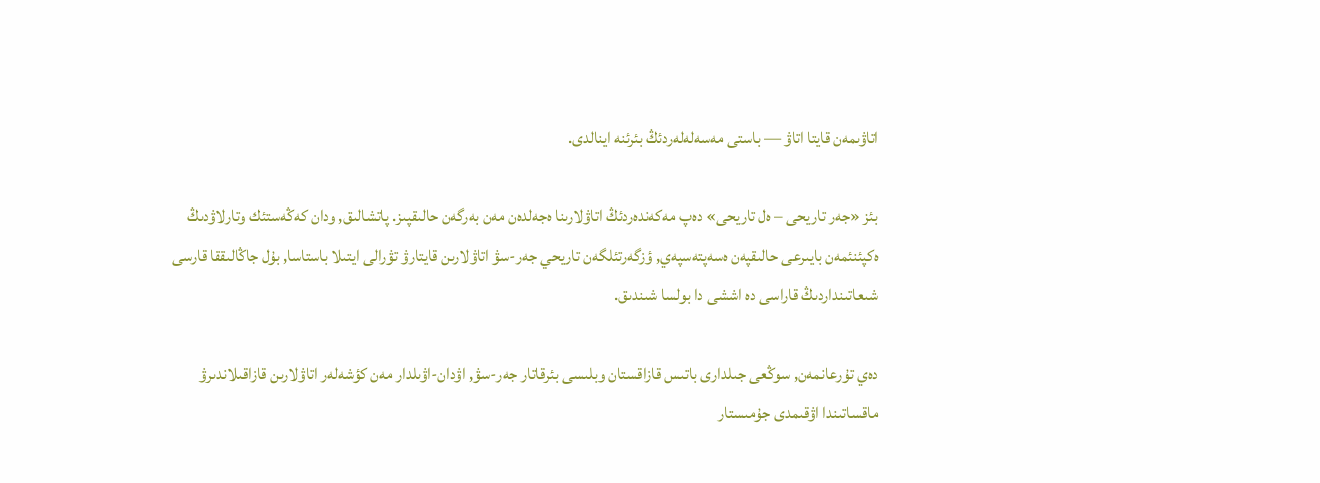اتاۋىمەن قايتا اتاۋ — باستى مەسەلەلەردئڭ بئرئنە اينالدى.

بئز «جەر تاريحى – ەل تاريحى» دەپ مەكەندەردئڭ اتاۋلارىنا ەجەلدەن مەن بەرگەن حالىقپىز. پاتشالىق, ودان كەڭەستئك وتارلاۋدىڭ ەكپئنئمەن بايىرعى حالىقپەن ەسەپتەسپەي, ؤزگەرتئلگەن تاريحي جەر-سۋ اتاۋلارىن قايتارۋ تۋرالى ايتىلا باستاسا, بۇل جاڭالىققا قارسى شىعاتىنداردىڭ قاراسى دە اششى دا بولسا شىندىق.

دەي تۇرعانمەن, سوڭعى جىلدارى باتىس قازاقستان وبلىسى بئرقاتار جەر-سۋ, اۋدان-اۋىلدار مەن كؤشەلەر اتاۋلارىن قازاقىلاندىرۋ ماقساتىندا اۋقىمدى جۇمىستار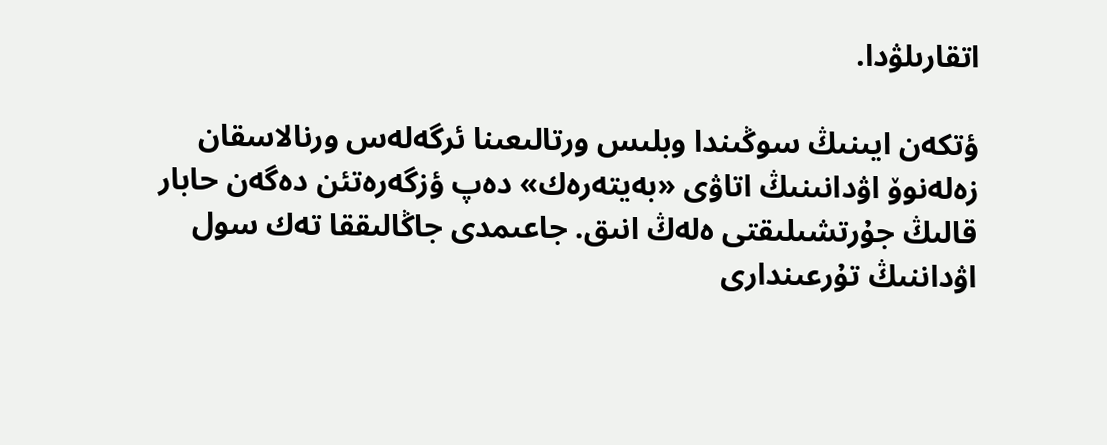اتقارىلۋدا.

ؤتكەن ايىنىڭ سوڭىندا وبلىس ورتالىعىنا ئرگەلەس ورنالاسقان زەلەنوۆ اۋدانىنىڭ اتاۋى «بەيتەرەك» دەپ ؤزگەرەتئن دەگەن حابار قالىڭ جۇرتشىلىقتى ەلەڭ انىق. جاعىمدى جاڭالىققا تەك سول اۋداننىڭ تۇرعىندارى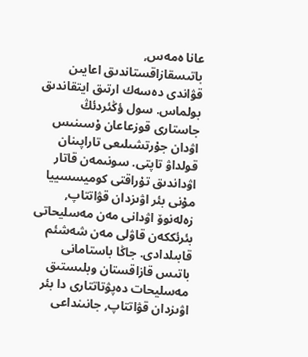عانا ەمەس, باتىسقازاقستاندىق اعايىن قۋاندى دەسەك ارتىق ايتقاندىق بولماس. سول ؤڭئردئڭ جاستارى قوزعاعان ۇسىنىس اۋدان جۇرتشىلىعى تاراپىنان قولداۋ تاپتى. سونىمەن قاتار اۋداندىق تۇراقتى كوميسسييا مۇنى بئر اۋىزدان قۋاتتاپ, زەلەنوۆ اۋدانى مەن مەسليحاتى بئرئككەن قاۋلى مەن شەشئم قابىلدادى. جاڭا باستامانى باتىس قازاقستان وبلىستىق مەسليحات دەپۋتاتتارى دا بئر اۋىزدان قۋاتتاپ, جانىنداعى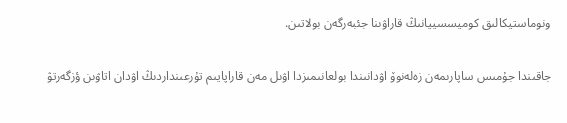ونوماستيكالىق كوميسسييانىڭ قاراۋىنا جئبەرگەن بولاتىن.

جاقىندا جۇمىس ساپارىمەن زەلەنوۆ اۋدانىندا بولعانىمىزدا اۋىل مەن قاراپايىم تۇرعىنداردىڭ اۋدان اتاۋىن ؤزگەرتۋ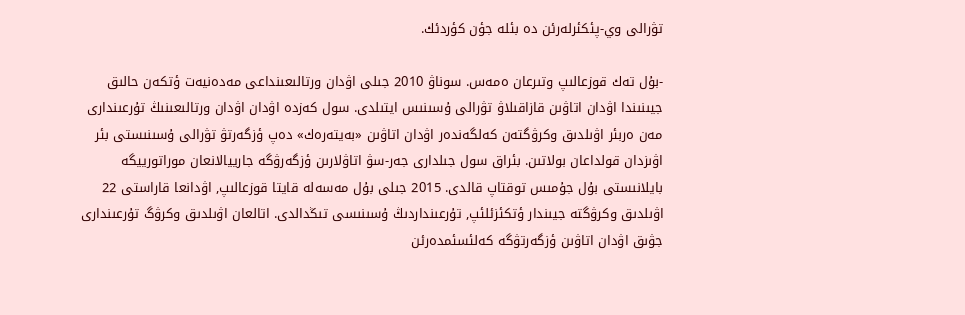تۋرالى وي-پئكئرلەرئن دە بئلە جؤن كؤردئك.

-بۇل تەك قوزعالىپ وتىرعان ەمەس. سوناۋ 2010 جىلى اۋدان ورتالىعىنداعى مەدەنيەت ؤتكەن حالىق جيىنىندا اۋدان اتاۋىن قازاقىلاۋ تۋرالى ۇسىنىس ايتىلدى. سول كەزدە اۋدان اۋدان ورتالىعىنىڭ تۇرعىندارى مەن ەربئر اۋىلدىق وكرۋگتەن كەلگەندەر اۋدان اتاۋىن «بەيتەرەك» دەپ ؤزگەرتۋ تۋرالى ۇسىنىستى بئر اۋىزدان قولداعان بولاتىن. بئراق سول جىلدارى جەر-سۋ اتاۋلارىن ؤزگەرۋگە جارييالانعان موراتورييگە بايلانىستى بۇل جۇمىس توقتاپ قالدى. 2015 جىلى بۇل مەسەلە قايتا قوزعالىپ, اۋدانعا قاراستى 22 اۋىلدىق وكرۋگتە جيىندار ؤتكئزئلئپ, تۇرعىنداردىڭ ۇسىنىسى تىڭدالدى. اتالعان اۋىلدىق وكرۋگ تۇرعىندارى جۋىق اۋدان اتاۋىن ؤزگەرتۋگە كەلئسئمدەرئن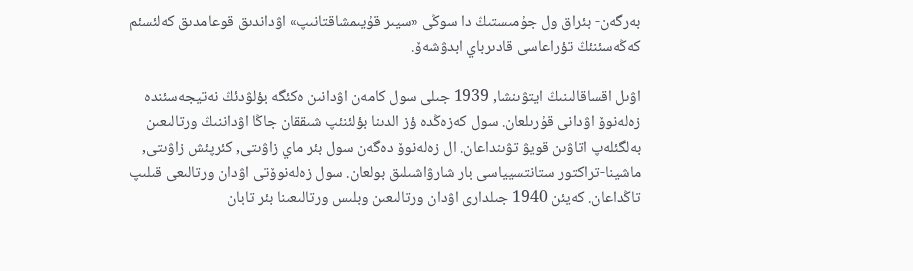بەرگەن- بئراق ول جۇمىستىڭ دا سوڭى «سيىر قۇيىمشاقتانىپ» اۋداندىق قوعامدىق كەلئسئم كەڭەسئنئڭ تؤراعاسى قادىرباي ابدۋشەۆ.

اۋىل اقساقالىنىڭ ايتۋىنشا, 1939 جىلى سول كامەن اۋدانىن ەكئگە بؤلۋدئڭ نەتيجەسئندە زەلەنوۆ اۋدانى قۇرىلعان. سول كەزەڭدە ؤز الدىنا بؤلئنئپ شىققان جاڭا اۋداننىڭ ورتالىعىن بەلگئلەپ اتاۋىن قويۋ تۋىنداعان. ال زەلەنوۆ دەگەن سول بئر ماي زاۋىتى, كئرپئش زاۋىتى, ماشينا-تراكتور ستانتسيياسى بار شارۋاشىلىق بولعان. سول زەلەنوۆتى اۋدان ورتالىعى قىلىپ تاڭداعان. كەيئن 1940 جىلدارى اۋدان ورتالىعىن وبلىس ورتالىعىنا بئر تابان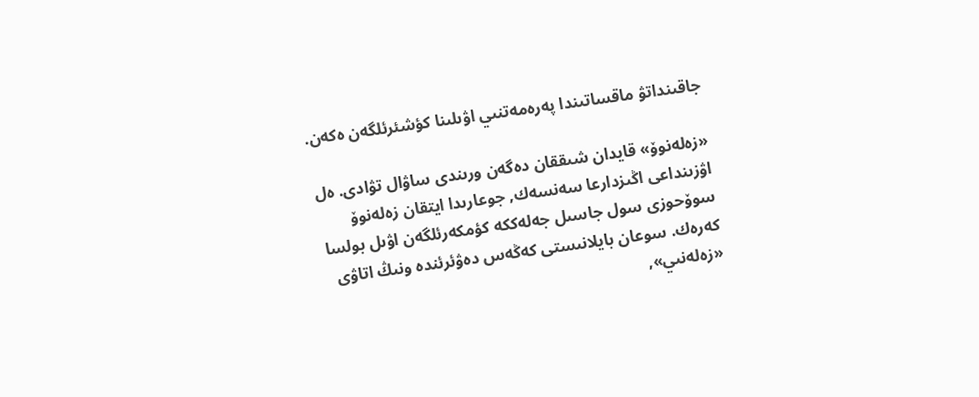جاقىنداتۋ ماقساتىندا پەرەمەتنىي اۋىلىنا كؤشئرئلگەن ەكەن.

«زەلەنوۆ» قايدان شىققان دەگەن ورىندى ساۋال تۋادى. ەل اۋزىنداعى اڭىزدارعا سەنسەك, جوعارىدا ايتقان زەلەنوۆ سوۆحوزى سول جاسىل جەلەككە كؤمكەرئلگەن اۋىل بولسا كەرەك. سوعان بايلانىستى كەڭەس دەۋئرئندە ونىڭ اتاۋى «زەلەنىي»,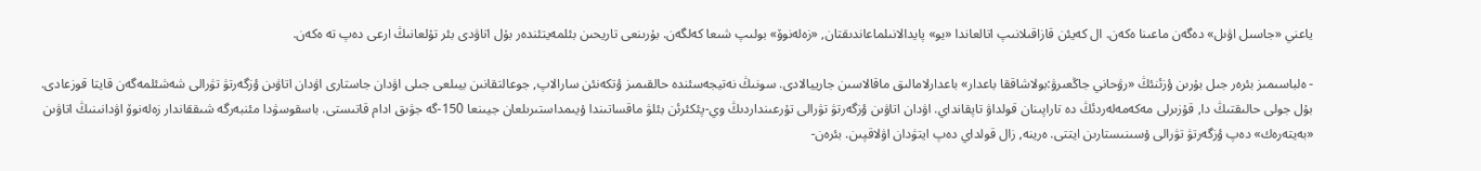ياعني «جاسىل اۋىل» دەگەن ماعىنا ەكەن. ال كەيئن قازاقىلانىپ اتالعاندا «يو» پايدالانىلماعاندىقتان, «زەلەنوۆ» بولىپ شىعا كەلگەن. بۇرىنعى تاريحىن بئلمەيتئندەر بۇل اتاۋدى بئر تۇلعانىڭ ارعى دەپ تە ەكەن.

- ەلباسىمىز بئرەر جىل بۇرىن ؤزئنئڭ «رۋحاني جاڭعىرۋ:بولاشاققا باعدار» باعدارلامالىق ماقالاسىن جارييالادى. سونىڭ نەتيجەسئندە حالقىمىز ؤتكەنئن سارالاپ, جوعالتقانىن بيىلعى جىلى اۋدان جاستارى اۋدان اتاۋىن ؤزگەرتۋ تۋرالى شەشئلمەگەن قايتا قوزعادى. بۇل جولى حالىقتىڭ دا, قۇزىرلى مەكەمەلەردئڭ دە تاراپىنان قولداۋ تاپقانداي. اۋدان اتاۋىن ؤزگەرتۋ تۋرالى تۇرعىنداردىڭ وي-پئكئرئن بئلۋ ماقساتىندا ۇيىمداستىرىلعان جيىنعا 150-گە جۋىق ادام قاتىستى. باسقوسۋدا مئنبەرگە شىققاندار زەلەنوۆ اۋدانىنىڭ اتاۋىن «بەيتەرەك» دەپ ؤزگەرتۋ تۋرالى ۇسىنىستارىن ايتتى. ەرينە, زال قولداي دەپ ايتۋدان اۋلاقپىن. بئرەن-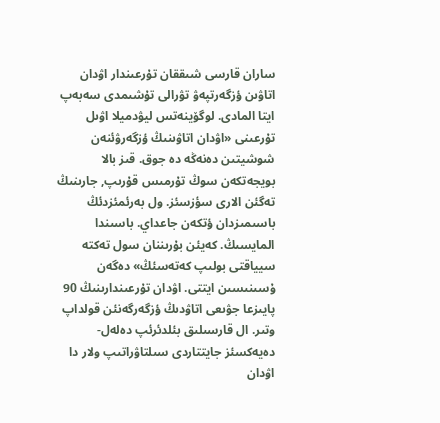ساران قارسى شىققان تۇرعىندار اۋدان اتاۋىن ؤزگەرتپەۋ تۋرالى تۇشىمدى سەبەپ ايتا المادى. لوگۆينەتس ليۋدميلا اۋىل تۇرعىنى «اۋدان اتاۋىنىڭ ؤزگەرۋئنەن شوشيتىن دەنەڭە دە جوق. قىز بالا بويجەتكەن سوڭ تۇرمىس قۇرىپ, جارىنىڭ تەگئن الارى سؤزسئز. ول بەرئمئزدئڭ باسىمىزدان ؤتكەن جاعداي. باسىندا المايسىڭ. كەيئن بۇرىننان سول تەكتە سيياقتى بولىپ كەتەسئڭ» دەگەن ۇسىنىسىن ايتتى. اۋدان تۇرعىندارىنىڭ 90 پايىزعا جۋىعى اتاۋدىڭ ؤزگەرگەنئن قولداپ وتىر. ال قارسىلىق بئلدئرئپ دەلەل-دەيەكسئز جايتتاردى سىلتاۋراتىپ ولار دا اۋدان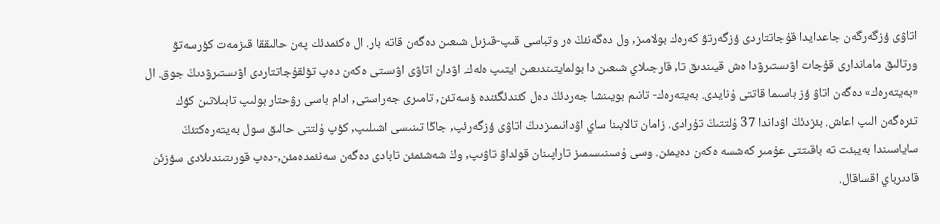اتاۋى ؤزگەرگەن جاعدايدا قۇجاتتاردى ؤزگەرتۋ كەرەك بولامىز, ول دەگەنئڭ ەر وتباسى قىپ-قىزىل شىعىن دەگەن قاتە بار. ال ەكئمدئك پەن حالىققا قىزمەت كؤرسەتۋ ورتالىق ماماندارى قۇجات اۋىستىرۋدا ەش قيىندىق تا, قارجىلاي شىعىن دا بولمايتىندىعىن ايتىپ ەلەك. اۋدان اتاۋى اۋىستى ەكەن دەپ تؤلقۇجاتتاردى اۋىستىرۋدىڭ جوق. ال «بەيتەرەك» دەگەن اتاۋ ؤز باسىما قاتتى ۇنايدى. بەيتەرەك- تانىم بويىنشا جەردئڭ دەل كئندئگئندە ؤسەتئن, تامىرى جەراستى, ادام باسى رۋحتار بولىپ تابىلاتىن كؤك تئرەگەن الىپ اعاش. بئزدئڭ اۋداندا 37 ۇلتتىڭ تۇرادى. زامان تالابىنا ساي اۋدانىمىزدىڭ اتاۋى ؤزگەرئپ, جاڭا تىنىسى اشىلىپ, كؤپ ۇلتتى حالىق سول بەيتەرەكتئڭ ساياسىندا بەيبئت تە باقىتتى عۇمىر كەشسە ەكەن دەيمئن. وسى ۇسىنىسىمىز تاراپىنان قولداۋ تاۋىپ, وڭ شەشئمئن تابادى دەگەن سەنئمدەمئن,-دەپ قورىتىندىلادى سؤزئن قادىرباي اقساقال.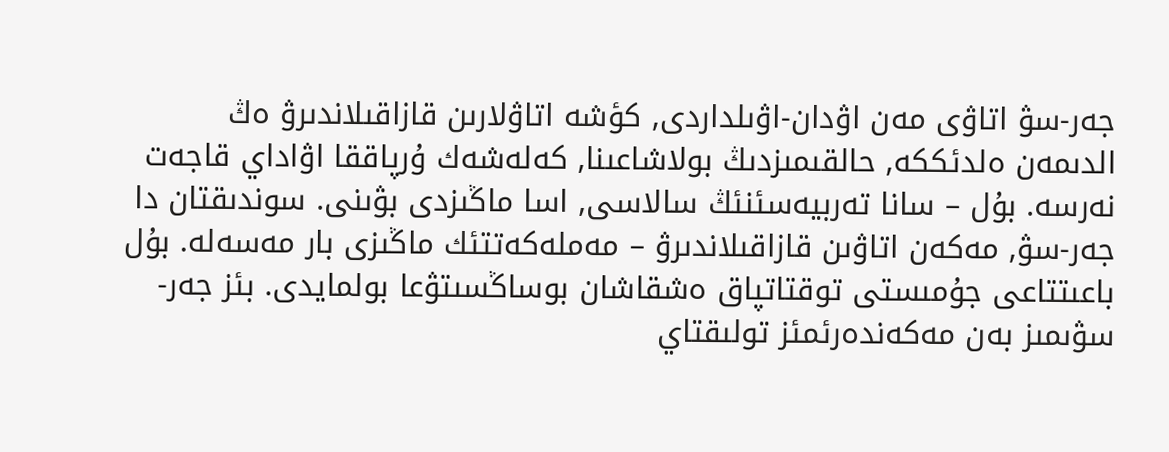جەر-سۋ اتاۋى مەن اۋدان-اۋىلداردى, كؤشە اتاۋلارىن قازاقىلاندىرۋ ەڭ الدىمەن ەلدئككە, حالقىمىزدىڭ بولاشاعىنا, كەلەشەك ۇرپاققا اۋاداي قاجەت نەرسە. بۇل – سانا تەربيەسئنئڭ سالاسى, اسا ماڭىزدى بۋىنى. سوندىقتان دا جەر-سۋ, مەكەن اتاۋىن قازاقىلاندىرۋ – مەملەكەتتئك ماڭىزى بار مەسەلە. بۇل باعىتتاعى جۇمىستى توقتاتپاق ەشقاشان بوساڭسىتۋعا بولمايدى. بئز جەر-سۋىمىز بەن مەكەندەرئمئز تولىقتاي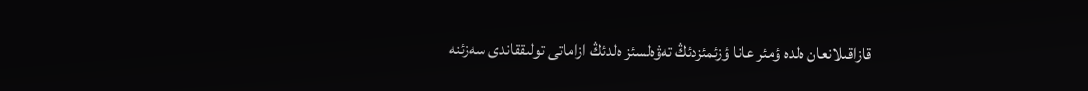قازاقىلانعان ەلدە ؤمئر عانا ؤزئمئزدئڭ تەۋەلسئز ەلدئڭ ازاماتى تولىققاندى سەزئنە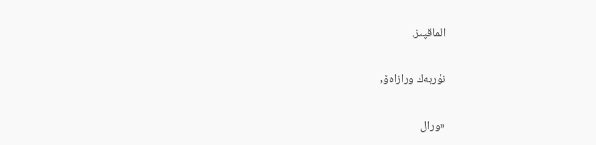الماقپىز.

نۇربەك ورازاەۆ,

«ورال